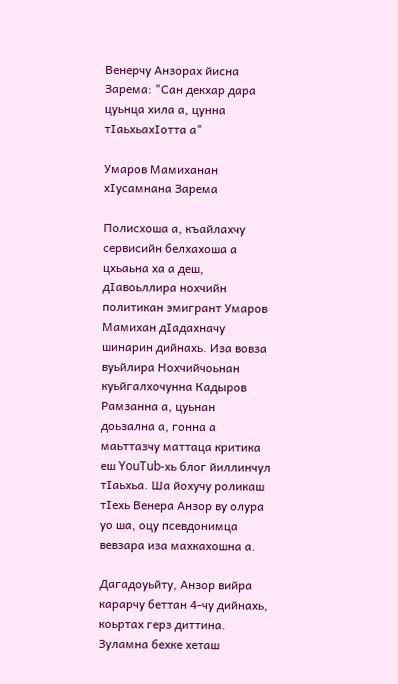Венерчу Анзорах йисна Зарема: "Сан декхар дара цуьнца хила а, цунна тIаьхьахIотта а"

Умаров Мамиханан хIусамнана Зарема

Полисхоша а, къайлахчу сервисийн белхахоша а цхьаьна ха а деш, дIавоьллира нохчийн политикан эмигрант Умаров Мамихан дIадахначу шинарин дийнахь. Иза вовза вуьйлира Нохчийчоьнан куьйгалхочунна Кадыров Рамзанна а, цуьнан доьзална а, гонна а маьттазчу маттаца критика еш YouTub-хь блог йиллинчул тIаьхьа. Ша йохучу роликаш тIехь Венера Анзор ву олура уо ша, оцу псевдонимца вевзара иза махкахошна а.

Дагадоуьйту, Анзор вийра карарчу беттан 4-чу дийнахь, коьртах герз диттина. Зуламна бехке хеташ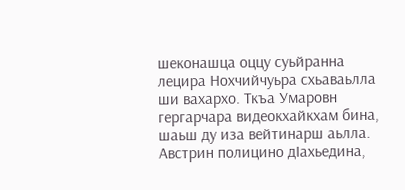шеконашца оццу суьйранна лецира Нохчийчуьра схьаваьлла ши вахархо. Ткъа Умаровн гергарчара видеокхайкхам бина, шаьш ду иза вейтинарш аьлла. Австрин полицино дIахьедина,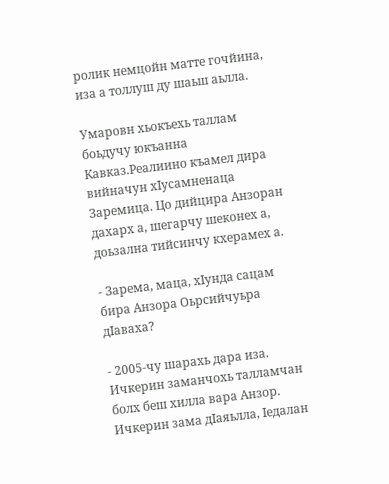ролик немцойн матте гочйина, иза а толлуш ду шаьш аьлла.

Умаровн хьокъехь таллам боьдучу юкъанна Кавказ.Реалиино къамел дира вийначун хIусамненаца Заремица. Цо дийцира Анзоран дахарх а, шегарчу шеконех а, доьзална тийсинчу кхерамех а.

- Зарема, маца, хIунда сацам бира Анзора Оьрсийчуьра дIаваха?

- 2005-чу шарахь дара иза. Ичкерин заманчохь талламчан болх беш хилла вара Анзор. Ичкерин зама дIаяьлла, Iедалан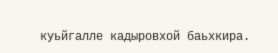куьйгалле кадыровхой баьхкира.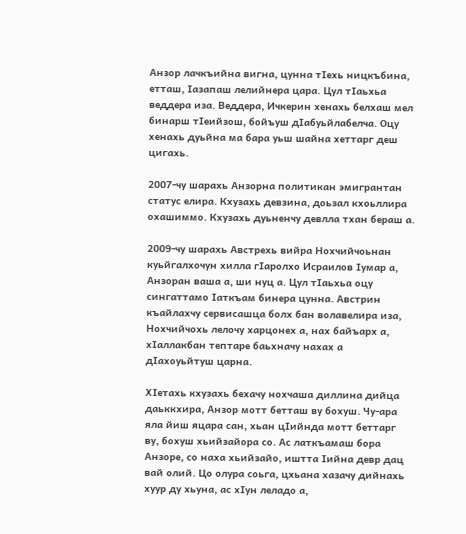Анзор лачкъийна вигна, цунна тIехь ницкъбина, етташ, Iазапаш лелийнера цара. Цул тIаьхьа веддера иза. Веддера, Ичкерин хенахь белхаш мел бинарш тIеийзош, бойъуш дIабуьйлабелча. Оцу хенахь дуьйна ма бара уьш шайна хеттарг деш цигахь.

2007-чу шарахь Анзорна политикан эмигрантан статус елира. Кхузахь девзина, доьзал кхоьллира охашиммо. Кхузахь дуьненчу девлла тхан бераш а.

2009-чу шарахь Австрехь вийра Нохчийчоьнан куьйгалхочун хилла гIаролхо Исраилов Iумар а, Анзоран ваша а, ши нуц а. Цул тIаьхьа оцу сингаттамо Iаткъам бинера цунна. Австрин къайлахчу сервисашца болх бан волавелира иза, Нохчийчохь лелочу харцонех а, нах байъарх а, хIаллакбан тептаре баьхначу нахах а дIахоуьйтуш царна.

ХIетахь кхузахь бехачу нохчаша диллина дийца даьккхира, Анзор мотт бетташ ву бохуш. Чу-ара яла йиш яцара сан, хьан цIийнда мотт беттарг ву, бохуш хьийзайора со. Ас латкъамаш бора Анзоре, со наха хьийзайо, иштта Iийна девр дац вай олий. Цо олура соьга, цхьана хазачу дийнахь хуур ду хьуна, ас хIун леладо а,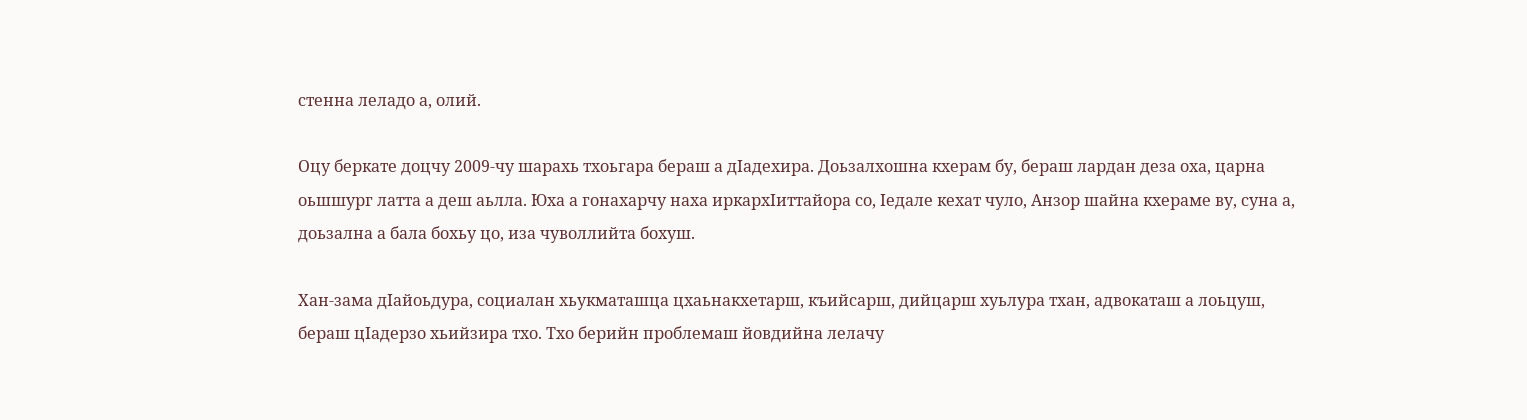стенна леладо а, олий.

Оцу беркате доцчу 2009-чу шарахь тхоьгара бераш а дIадехира. Доьзалхошна кхерам бу, бераш лардан деза оха, царна оьшшург латта а деш аьлла. Юха а гонахарчу наха иркархIиттайора со, Iедале кехат чуло, Анзор шайна кхераме ву, суна а, доьзална а бала бохьу цо, иза чуволлийта бохуш.

Хан-зама дIайоьдура, социалан хьукматашца цхаьнакхетарш, къийсарш, дийцарш хуьлура тхан, адвокаташ а лоьцуш, бераш цIадерзо хьийзира тхо. Тхо берийн проблемаш йовдийна лелачу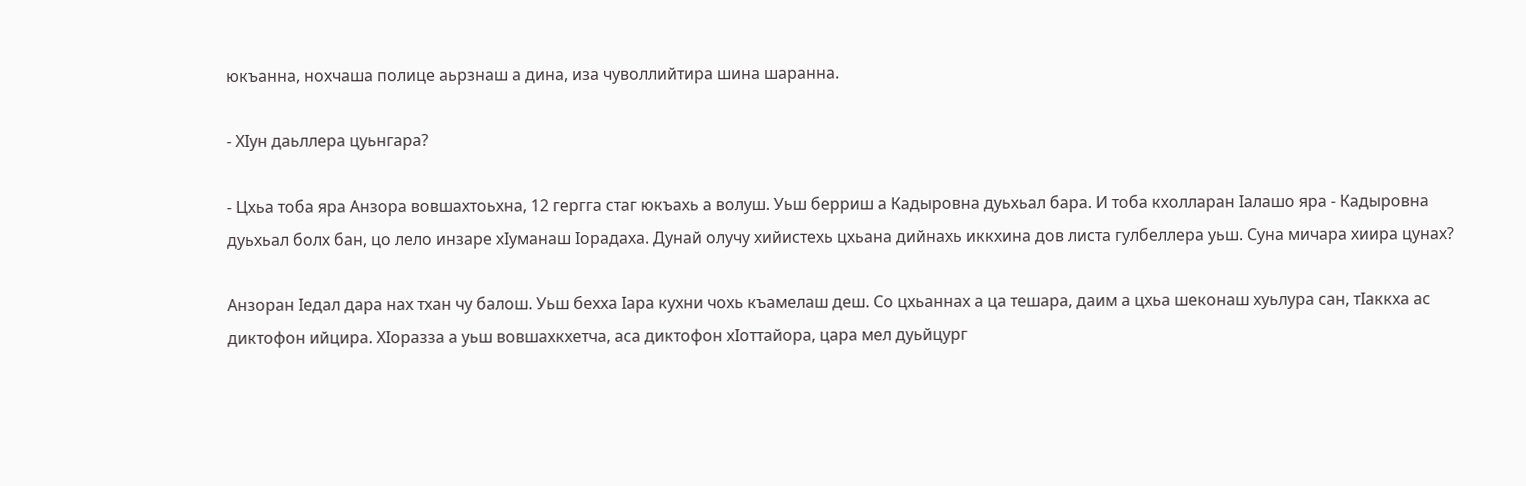юкъанна, нохчаша полице аьрзнаш а дина, иза чуволлийтира шина шаранна.

- ХIун даьллера цуьнгара?

- Цхьа тоба яра Анзора вовшахтоьхна, 12 гергга стаг юкъахь а волуш. Уьш берриш а Кадыровна дуьхьал бара. И тоба кхолларан Iалашо яра - Кадыровна дуьхьал болх бан, цо лело инзаре хIуманаш Iорадаха. Дунай олучу хийистехь цхьана дийнахь иккхина дов листа гулбеллера уьш. Суна мичара хиира цунах?

Анзоран Iедал дара нах тхан чу балош. Уьш бехха Iара кухни чохь къамелаш деш. Со цхьаннах а ца тешара, даим а цхьа шеконаш хуьлура сан, тIаккха ас диктофон ийцира. ХIоразза а уьш вовшахкхетча, аса диктофон хIоттайора, цара мел дуьйцург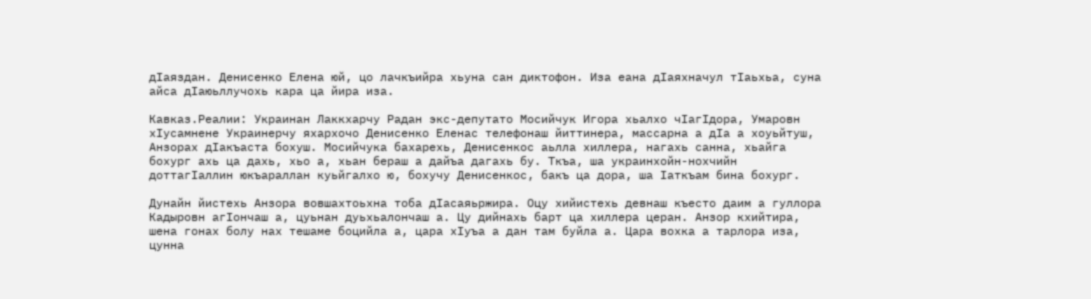дIаяздан. Денисенко Елена юй, цо лачкъийра хьуна сан диктофон. Иза еана дIаяхначул тIаьхьа, суна айса дIаюьллучохь кара ца йира иза.

Кавказ.Реалии: Украинан Лаккхарчу Радан экс-депутато Мосийчук Игора хьалхо чIагIдора, Умаровн хIусамнене Украинерчу яхархочо Денисенко Еленас телефонаш йиттинера, массарна а дIа а хоуьйтуш, Анзорах дIакъаста бохуш. Мосийчука бахарехь, Денисенкос аьлла хиллера, нагахь санна, хьайга бохург ахь ца дахь, хьо а, хьан бераш а дайъа дагахь бу. Ткъа, ша украинхойн-нохчийн доттагIаллин юкъараллан куьйгалхо ю, бохучу Денисенкос, бакъ ца дора, ша Iаткъам бина бохург.

Дунайн йистехь Анзора вовшахтоьхна тоба дIасаяьржира. Оцу хийистехь девнаш къесто даим а гуллора Кадыровн агIончаш а, цуьнан дуьхьалончаш а. Цу дийнахь барт ца хиллера церан. Анзор кхийтира, шена гонах болу нах тешаме боцийла а, цара хIуъа а дан там буйла а. Цара вохка а тарлора иза, цунна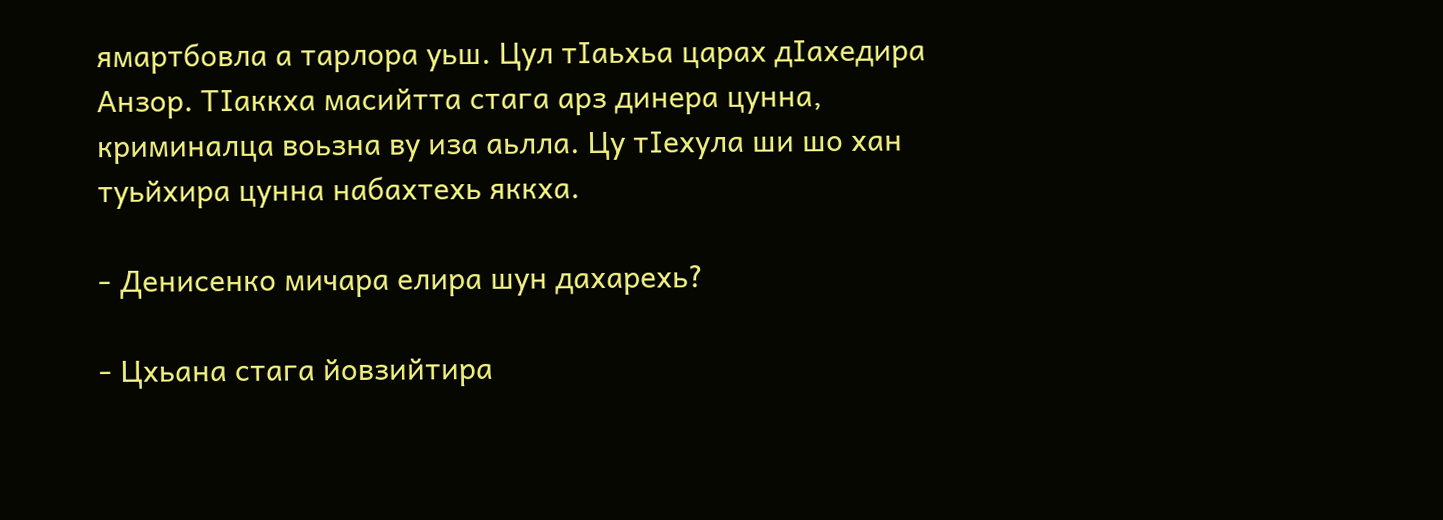ямартбовла а тарлора уьш. Цул тIаьхьа царах дIахедира Анзор. ТIаккха масийтта стага арз динера цунна, криминалца воьзна ву иза аьлла. Цу тIехула ши шо хан туьйхира цунна набахтехь яккха.

- Денисенко мичара елира шун дахарехь?

- Цхьана стага йовзийтира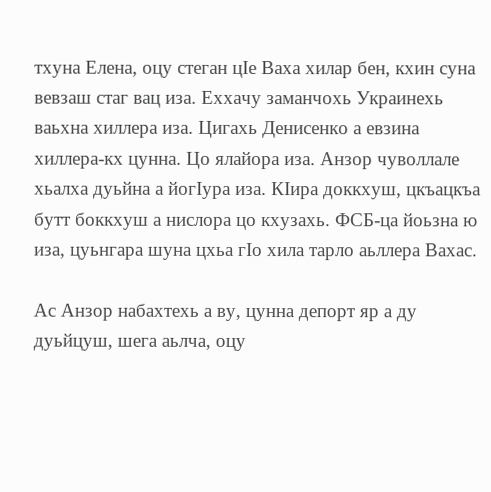тхуна Елена, оцу стеган цIе Ваха хилар бен, кхин суна вевзаш стаг вац иза. Еххачу заманчохь Украинехь ваьхна хиллера иза. Цигахь Денисенко а евзина хиллера-кх цунна. Цо ялайора иза. Анзор чуволлале хьалха дуьйна а йогIура иза. КIира доккхуш, цкъацкъа бутт боккхуш а нислора цо кхузахь. ФСБ-ца йоьзна ю иза, цуьнгара шуна цхьа гIо хила тарло аьллера Вахас.

Ас Анзор набахтехь а ву, цунна депорт яр а ду дуьйцуш, шега аьлча, оцу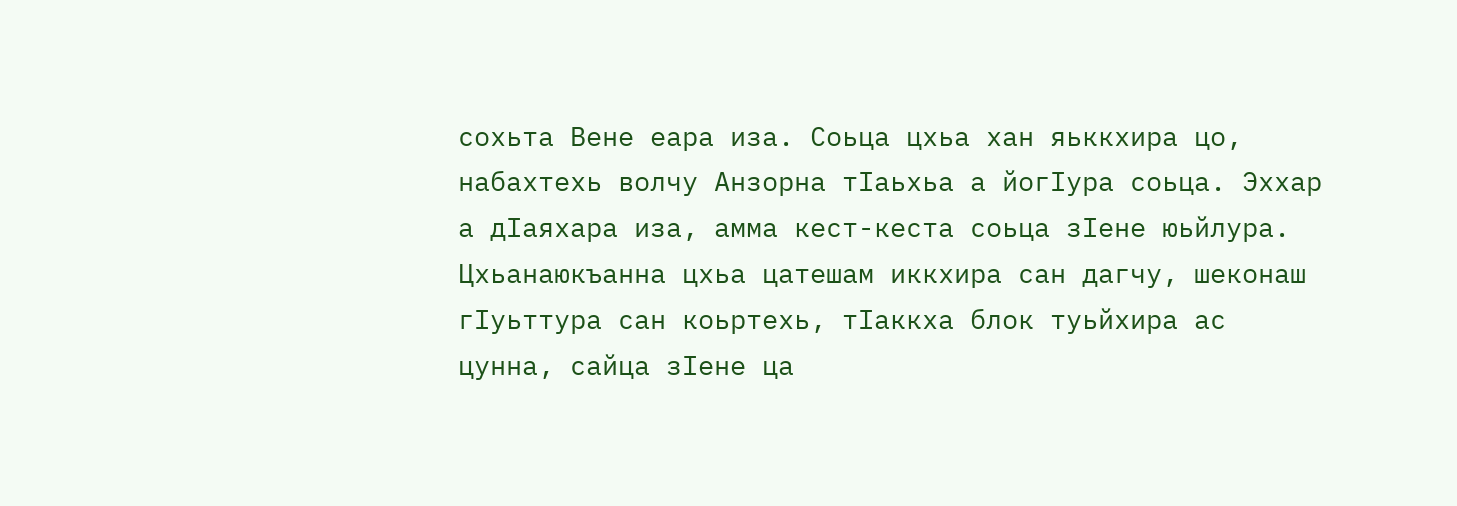сохьта Вене еара иза. Соьца цхьа хан яьккхира цо, набахтехь волчу Анзорна тIаьхьа а йогIура соьца. Эххар а дIаяхара иза, амма кест-кеста соьца зIене юьйлура. Цхьанаюкъанна цхьа цатешам иккхира сан дагчу, шеконаш гIуьттура сан коьртехь, тIаккха блок туьйхира ас цунна, сайца зIене ца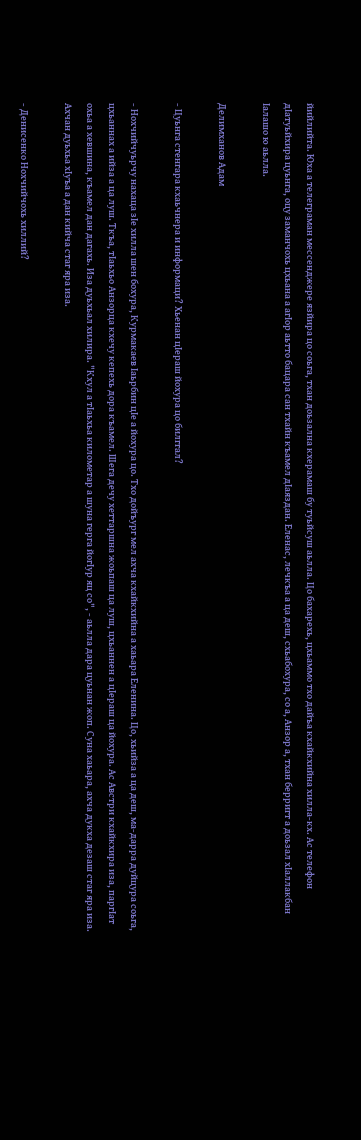йийлийта. Юха а телеграман мессенджере язйира цо соьга, тхан доьзална кхерамаш бу туьйсуш аьлла. Цо бахарехь, цхьаммо тхо дайъа кхайкхийна хилла-кх. Ас телефон дIатуьйхира цуьнга, оцу заманчохь цхьана а агIор аьтто бацара сан тхайн къамел дIаяздан. Еленас, лечкъа а ца деш, схьабохура, со а, Анзор а, тхан берригт а доьзал хIаллакбан Iалашо ю аьлла.

Делимханов Адам

- Цуьнга стенгара кхаьчнера и информаци? Хьенан цIераш йохура цо билггал?

- Нохчийчуьрчу нахаца зIе хилла шен бохура, Курмакаев Iаьрбин цIе а йохура цо. Тхо дойъург мел ахча кхайкхийна а хаьара Еленина. Цо, хьийза а ца деш, ма-дарра дуйцура соьга, цхьаннах а ийза а ца луш. Ткъа, тIаьхьо Анзорца кхечу кепехь дора къамел. Шега дечу хеттаршна жоьпаш ца луш, цхьаннен а цIераш ца йохура. Ас Австри кхайкхира иза, паргIат охьа а хевшина, къамел дан дагахь. Иза дуьхьал хилира. "Кхул а тIаьхьа километар а шуна герга йогIур яц со", - аьлла дара цуьнан жоп. Суна хаьара, ахча дукха дезаш стаг яра иза. Ахчан дуьхьа хIуъа а дан кийча стаг яра иза.

- Денисенко Нохчийчохь хиллий?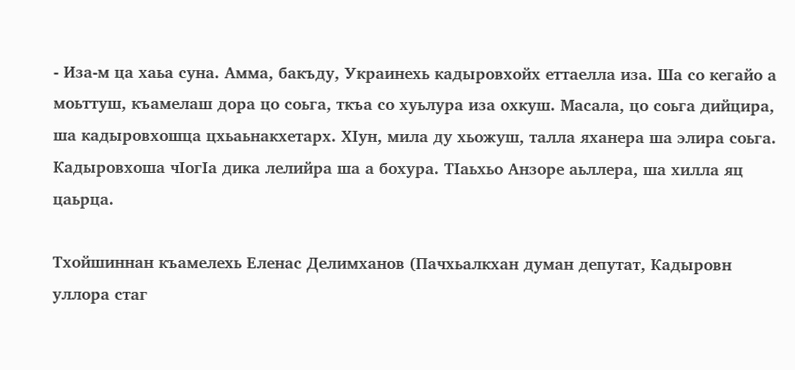- Иза-м ца хаьа суна. Амма, бакъду, Украинехь кадыровхойх еттаелла иза. Ша со кегайо а моьттуш, къамелаш дора цо соьга, ткъа со хуьлура иза охкуш. Масала, цо соьга дийцира, ша кадыровхошца цхьаьнакхетарх. ХIун, мила ду хьожуш, талла яханера ша элира соьга. Кадыровхоша чIогIа дика лелийра ша а бохура. ТIаьхьо Анзоре аьллера, ша хилла яц цаьрца.

Тхойшиннан къамелехь Еленас Делимханов (Пачхьалкхан думан депутат, Кадыровн уллора стаг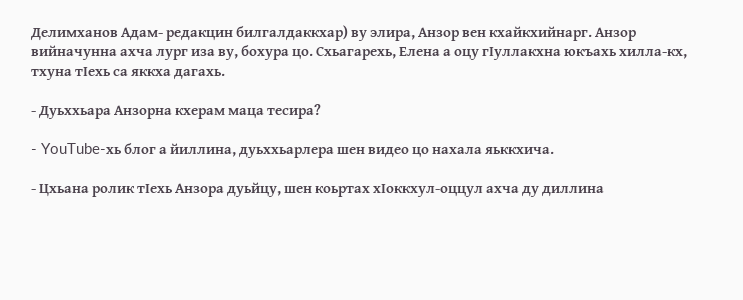Делимханов Адам- редакцин билгалдаккхар) ву элира, Анзор вен кхайкхийнарг. Анзор вийначунна ахча лург иза ву, бохура цо. Схьагарехь, Елена а оцу гIуллакхна юкъахь хилла-кх, тхуна тIехь са яккха дагахь.

- Дуьххьара Анзорна кхерам маца тесира?

- YouTube-хь блог а йиллина, дуьххьарлера шен видео цо нахала яьккхича.

- Цхьана ролик тIехь Анзора дуьйцу, шен коьртах хIоккхул-оццул ахча ду диллина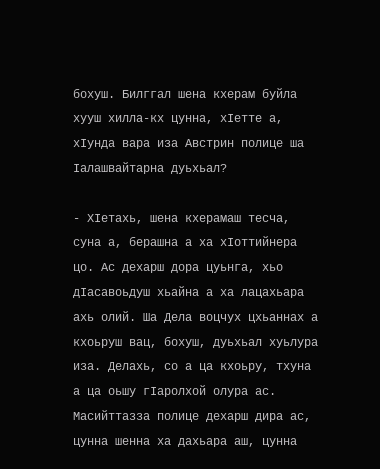бохуш. Билггал шена кхерам буйла хууш хилла-кх цунна, хIетте а, хIунда вара иза Австрин полице ша Iалашвайтарна дуьхьал?

- ХIетахь, шена кхерамаш тесча, суна а, берашна а ха хIоттийнера цо. Ас дехарш дора цуьнга, хьо дIасавоьдуш хьайна а ха лацахьара ахь олий. Ша Дела воцчух цхьаннах а кхоьруш вац, бохуш, дуьхьал хуьлура иза. Делахь, со а ца кхоьру, тхуна а ца оьшу гIаролхой олура ас. Масийттазза полице дехарш дира ас, цунна шенна ха дахьара аш, цунна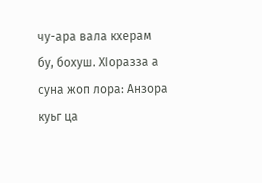чу-ара вала кхерам бу, бохуш. ХIоразза а суна жоп лора: Анзора куьг ца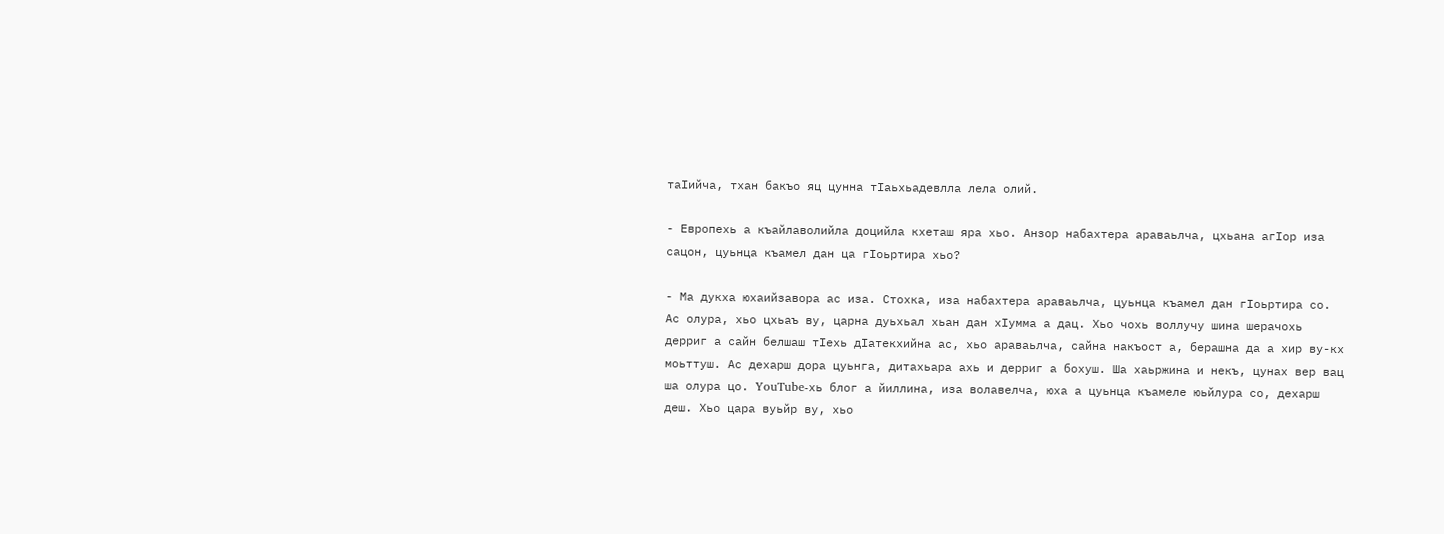таIийча, тхан бакъо яц цунна тIаьхьадевлла лела олий.

- Европехь а къайлаволийла доцийла кхеташ яра хьо. Анзор набахтера араваьлча, цхьана агIор иза сацон, цуьнца къамел дан ца гIоьртира хьо?

- Ма дукха юхаийзавора ас иза. Стохка, иза набахтера араваьлча, цуьнца къамел дан гIоьртира со. Ас олура, хьо цхьаъ ву, царна дуьхьал хьан дан хIумма а дац. Хьо чохь воллучу шина шерачохь дерриг а сайн белшаш тIехь дIатекхийна ас, хьо араваьлча, сайна накъост а, берашна да а хир ву-кх моьттуш. Ас дехарш дора цуьнга, дитахьара ахь и дерриг а бохуш. Ша хаьржина и некъ, цунах вер вац ша олура цо. YouTube-хь блог а йиллина, иза волавелча, юха а цуьнца къамеле юьйлура со, дехарш деш. Хьо цара вуьйр ву, хьо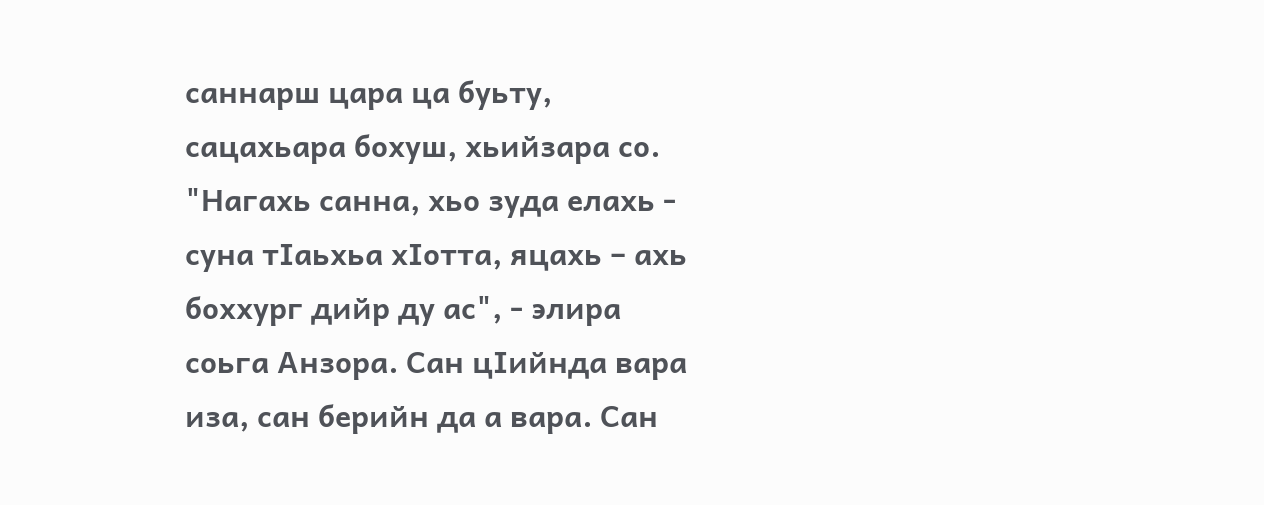саннарш цара ца буьту, сацахьара бохуш, хьийзара со. "Нагахь санна, хьо зуда елахь - суна тIаьхьа хIотта, яцахь – ахь боххург дийр ду ас", - элира соьга Анзора. Сан цIийнда вара иза, сан берийн да а вара. Сан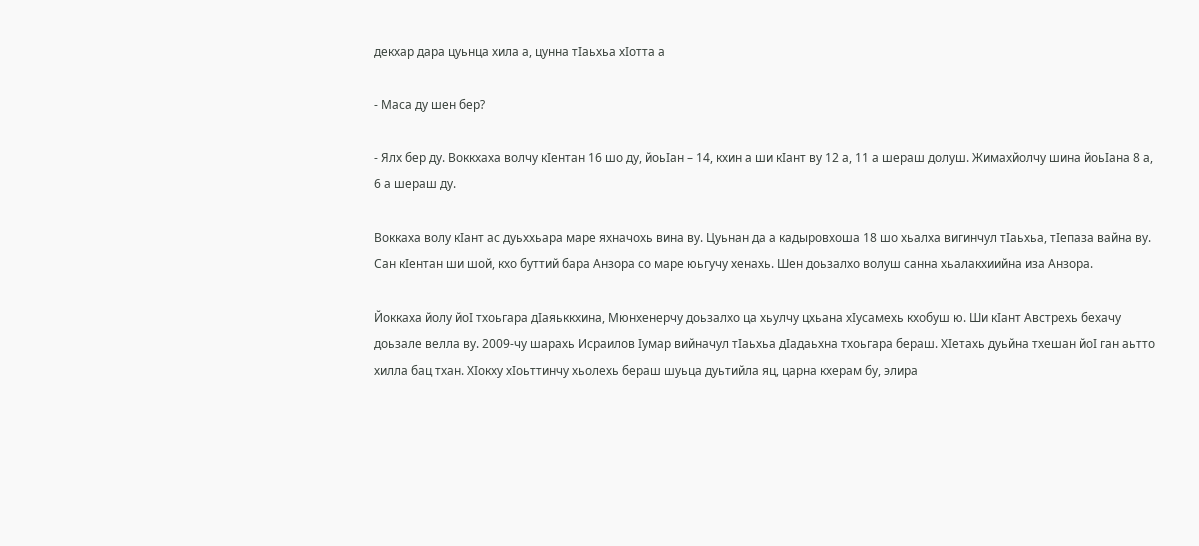декхар дара цуьнца хила а, цунна тIаьхьа хIотта а

- Маса ду шен бер?

- Ялх бер ду. Воккхаха волчу кIентан 16 шо ду, йоьIан – 14, кхин а ши кIант ву 12 а, 11 а шераш долуш. Жимахйолчу шина йоьIана 8 а, 6 а шераш ду.

Воккаха волу кIант ас дуьххьара маре яхначохь вина ву. Цуьнан да а кадыровхоша 18 шо хьалха вигинчул тIаьхьа, тIепаза вайна ву. Сан кIентан ши шой, кхо буттий бара Анзора со маре юьгучу хенахь. Шен доьзалхо волуш санна хьалакхиийна иза Анзора.

Йоккаха йолу йоI тхоьгара дIаяьккхина, Мюнхенерчу доьзалхо ца хьулчу цхьана хIусамехь кхобуш ю. Ши кIант Австрехь бехачу доьзале велла ву. 2009-чу шарахь Исраилов Iумар вийначул тIаьхьа дIадаьхна тхоьгара бераш. ХIетахь дуьйна тхешан йоI ган аьтто хилла бац тхан. ХIокху хIоьттинчу хьолехь бераш шуьца дуьтийла яц, царна кхерам бу, элира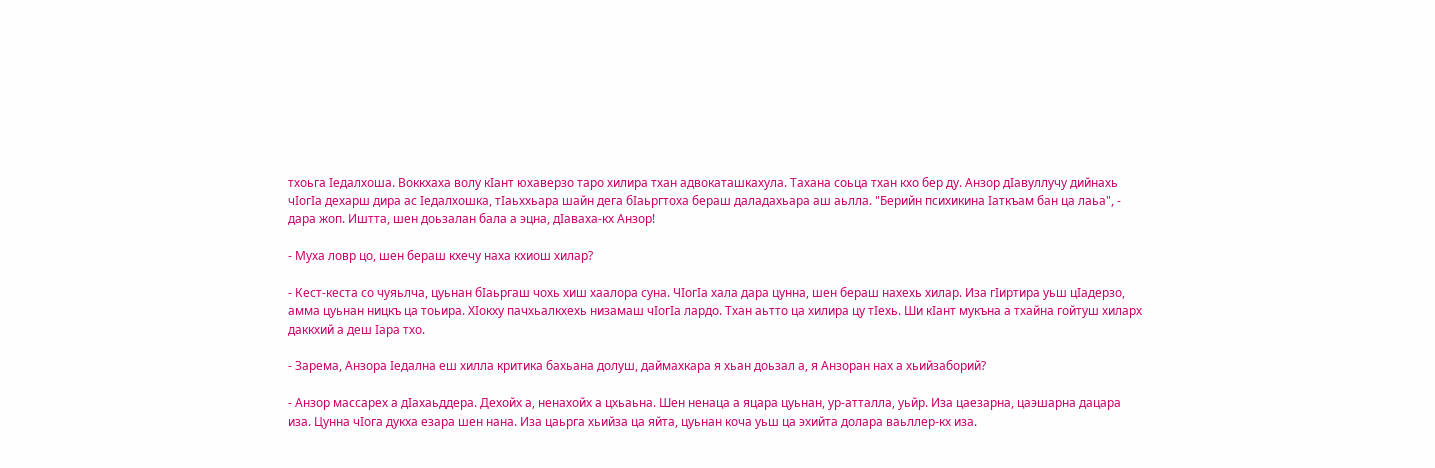тхоьга Iедалхоша. Воккхаха волу кIант юхаверзо таро хилира тхан адвокаташкахула. Тахана соьца тхан кхо бер ду. Анзор дIавуллучу дийнахь чIогIа дехарш дира ас Iедалхошка, тIаьххьара шайн дега бIаьргтоха бераш даладахьара аш аьлла. "Берийн психикина Iаткъам бан ца лаьа", - дара жоп. Иштта, шен доьзалан бала а эцна, дIаваха-кх Анзор!

- Муха ловр цо, шен бераш кхечу наха кхиош хилар?

- Кест-кеста со чуяьлча, цуьнан бIаьргаш чохь хиш хаалора суна. ЧIогIа хала дара цунна, шен бераш нахехь хилар. Иза гIиртира уьш цIадерзо, амма цуьнан ницкъ ца тоьира. ХIокху пачхьалкхехь низамаш чIогIа лардо. Тхан аьтто ца хилира цу тIехь. Ши кIант мукъна а тхайна гойтуш хиларх даккхий а деш Iара тхо.

- Зарема, Анзора Iедална еш хилла критика бахьана долуш, даймахкара я хьан доьзал а, я Анзоран нах а хьийзаборий?

- Анзор массарех а дIахаьддера. Дехойх а, ненахойх а цхьаьна. Шен ненаца а яцара цуьнан, ур-атталла, уьйр. Иза цаезарна, цаэшарна дацара иза. Цунна чIога дукха езара шен нана. Иза цаьрга хьийза ца яйта, цуьнан коча уьш ца эхийта долара ваьллер-кх иза.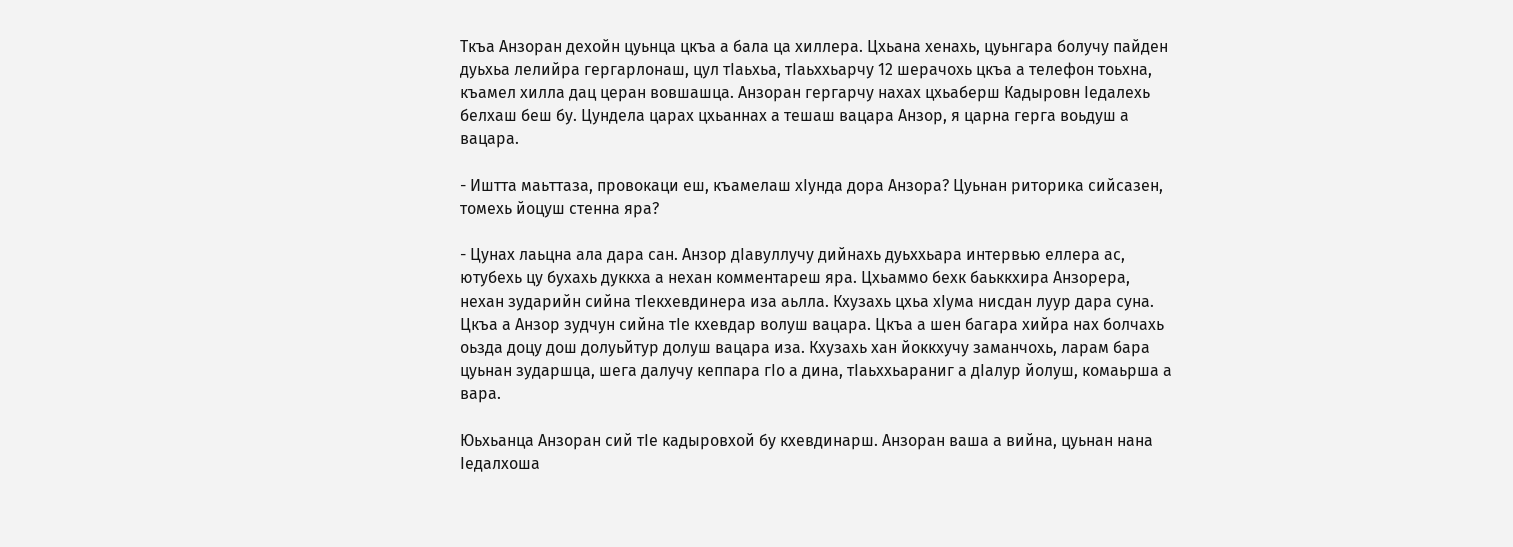Ткъа Анзоран дехойн цуьнца цкъа а бала ца хиллера. Цхьана хенахь, цуьнгара болучу пайден дуьхьа лелийра гергарлонаш, цул тIаьхьа, тIаьххьарчу 12 шерачохь цкъа а телефон тоьхна, къамел хилла дац церан вовшашца. Анзоран гергарчу нахах цхьаберш Кадыровн Iедалехь белхаш беш бу. Цундела царах цхьаннах а тешаш вацара Анзор, я царна герга воьдуш а вацара.

- Иштта маьттаза, провокаци еш, къамелаш хIунда дора Анзора? Цуьнан риторика сийсазен, томехь йоцуш стенна яра?

- Цунах лаьцна ала дара сан. Анзор дIавуллучу дийнахь дуьххьара интервью еллера ас, ютубехь цу бухахь дуккха а нехан комментареш яра. Цхьаммо бехк баьккхира Анзорера, нехан зударийн сийна тIекхевдинера иза аьлла. Кхузахь цхьа хIума нисдан луур дара суна. Цкъа а Анзор зудчун сийна тIе кхевдар волуш вацара. Цкъа а шен багара хийра нах болчахь оьзда доцу дош долуьйтур долуш вацара иза. Кхузахь хан йоккхучу заманчохь, ларам бара цуьнан зударшца, шега далучу кеппара гIо а дина, тIаьххьараниг а дIалур йолуш, комаьрша а вара.

Юьхьанца Анзоран сий тIе кадыровхой бу кхевдинарш. Анзоран ваша а вийна, цуьнан нана Iедалхоша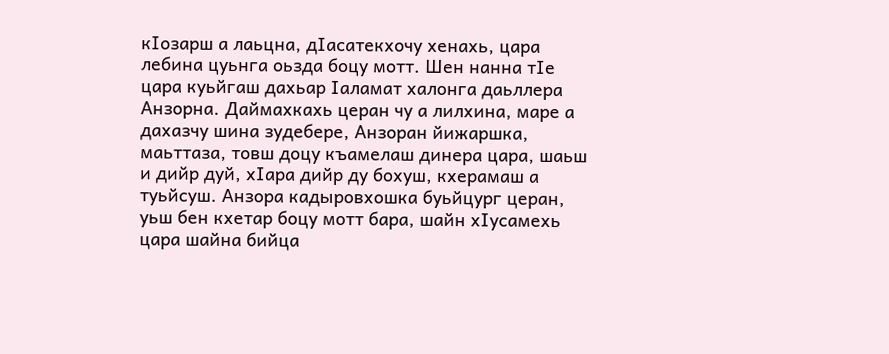кIозарш а лаьцна, дIасатекхочу хенахь, цара лебина цуьнга оьзда боцу мотт. Шен нанна тIе цара куьйгаш дахьар Iаламат халонга даьллера Анзорна. Даймахкахь церан чу а лилхина, маре а дахазчу шина зудебере, Анзоран йижаршка, маьттаза, товш доцу къамелаш динера цара, шаьш и дийр дуй, хIара дийр ду бохуш, кхерамаш а туьйсуш. Анзора кадыровхошка буьйцург церан, уьш бен кхетар боцу мотт бара, шайн хIусамехь цара шайна бийца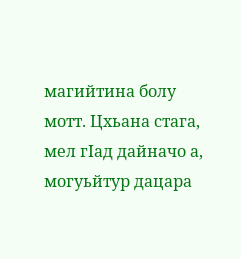магийтина болу мотт. Цхьана стага, мел гIад дайначо а, могуьйтур дацара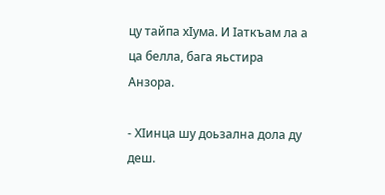цу тайпа хIума. И Iаткъам ла а ца белла, бага яьстира Анзора.

- ХIинца шу доьзална дола ду деш.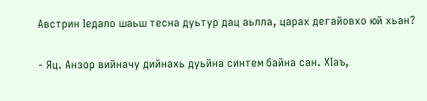Австрин Iедало шаьш тесна дуьтур дац аьлла, царах дегайовхо юй хьан?

- Яц. Анзор вийначу дийнахь дуьйна синтем байна сан. ХIаъ,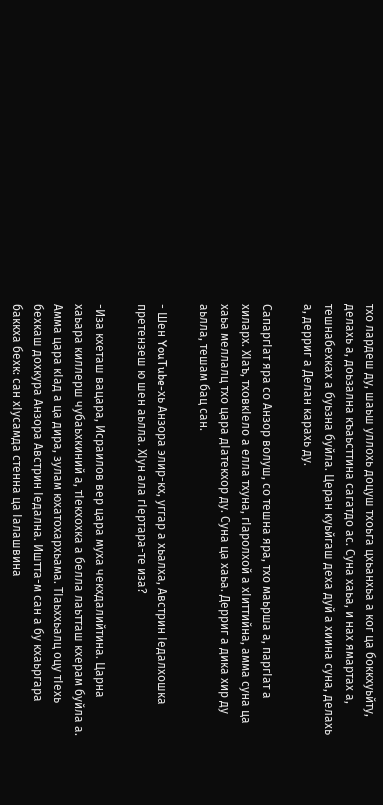тхо лардеш ду, шаьш уллохь доцуш тхоьга цхьанхьа а ког ца боккхуьйту, делахь а, доьзална къаьсттина сагатдо ас. Суна хаьа, и нах ямартах а, тешнабехках а буьзна буйла. Церан куьйгаш деха дуй а хиина суна, делахь а, дерриг а Делан карахь ду.

СапаргIат яра со Анзор волуш, со тешна яра, тхо маьрша а, паргIат а хиларх. ХIаъ, тховкIело а елла тхуна, гIаролхой а хIиттийна, амма суна ца хаьа меллалц тхо цара дIатекхор ду. Суна ца хаьа. Дерриг а дика хир ду аьлла, тешам бац сан.

- Шен YouTube-хь Анзора элир-кх, уггар а хьалха, Австрин Iедалхошка претензеш ю шен аьлла. ХIун ала гIертара-те иза?

-Иза кхеташ вацара, Исраилов вер цара муха чекхдалийтина. Царна хаьара киллерш чубаьхкиний а, тIекхохка а белла лаьтташ кхерам буйла а. Амма цара кIад а ца дира, зулам юхатохархьама. ТIаьххьалц оцу тIехь бехкаш дохкура Анзора Австрин Iедална. Иштта-м сан а бу кхаьргара баккха бехк: сан хIусамда стенна ца Iалашвина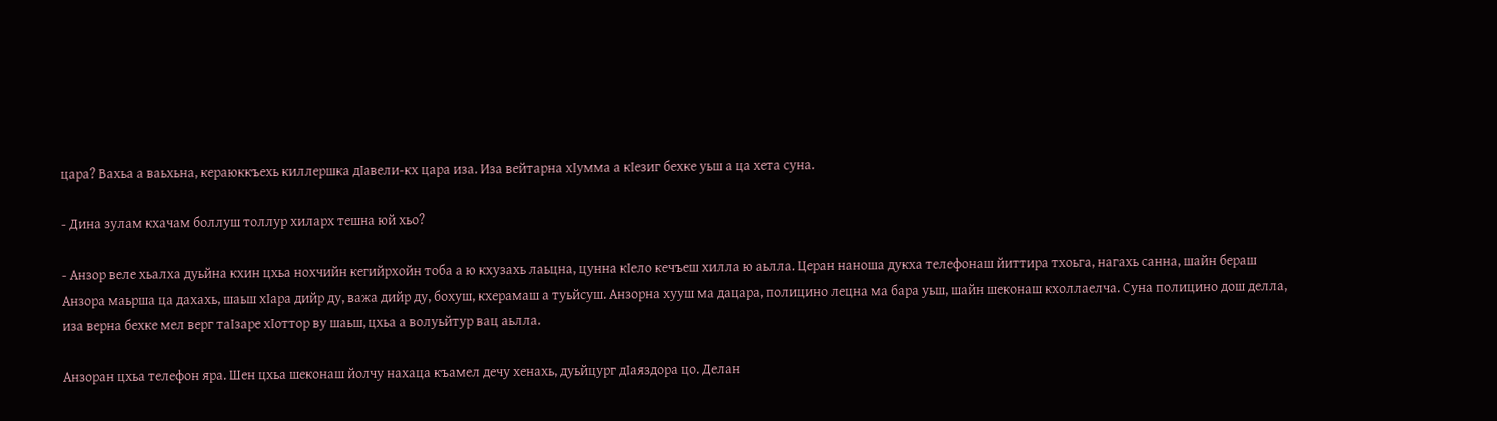цара? Вахьа а ваьхьна, кераюккъехь киллершка дIавели-кх цара иза. Иза вейтарна хIумма а кIезиг бехке уьш а ца хета суна.

- Дина зулам кхачам боллуш толлур хиларх тешна юй хьо?

- Анзор веле хьалха дуьйна кхин цхьа нохчийн кегийрхойн тоба а ю кхузахь лаьцна, цунна кIело кечъеш хилла ю аьлла. Церан наноша дукха телефонаш йиттира тхоьга, нагахь санна, шайн бераш Анзора маьрша ца дахахь, шаьш хIара дийр ду, важа дийр ду, бохуш, кхерамаш а туьйсуш. Анзорна хууш ма дацара, полицино лецна ма бара уьш, шайн шеконаш кхоллаелча. Суна полицино дош делла, иза верна бехке мел верг таIзаре хIоттор ву шаьш, цхьа а волуьйтур вац аьлла.

Анзоран цхьа телефон яра. Шен цхьа шеконаш йолчу нахаца къамел дечу хенахь, дуьйцург дIаяздора цо. Делан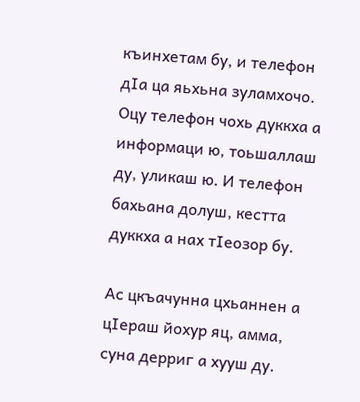къинхетам бу, и телефон дIа ца яьхьна зуламхочо. Оцу телефон чохь дуккха а информаци ю, тоьшаллаш ду, уликаш ю. И телефон бахьана долуш, кестта дуккха а нах тIеозор бу.

Ас цкъачунна цхьаннен а цIераш йохур яц, амма, суна дерриг а хууш ду.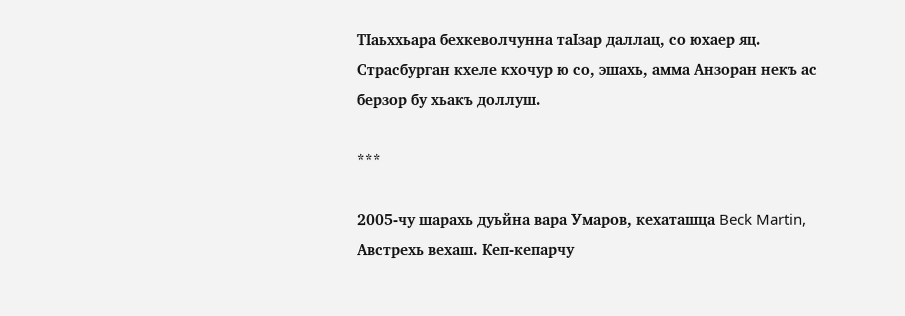ТIаьххьара бехкеволчунна таIзар даллац, со юхаер яц. Страсбурган кхеле кхочур ю со, эшахь, амма Анзоран некъ ас берзор бу хьакъ доллуш.

***

2005-чу шарахь дуьйна вара Умаров, кехаташца Beck Martin, Австрехь вехаш. Кеп-кепарчу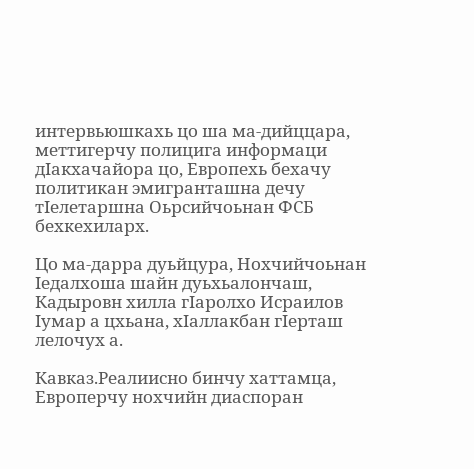интервьюшкахь цо ша ма-дийццара, меттигерчу полицига информаци дIакхачайора цо, Европехь бехачу политикан эмигранташна дечу тIелетаршна Оьрсийчоьнан ФСБ бехкехиларх.

Цо ма-дарра дуьйцура, Нохчийчоьнан Iедалхоша шайн дуьхьалончаш, Кадыровн хилла гIаролхо Исраилов Iумар а цхьана, хIаллакбан гIерташ лелочух а.

Кавказ.Реалиисно бинчу хаттамца, Европерчу нохчийн диаспоран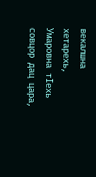векалшна хетарехь, Умаровна тIехь совцор дац цара,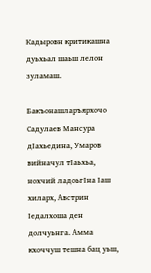Кадыровн критикашна дуьхьал шаьш лелон зуламаш.

Бакъонашларъярхочо Садулаев Мансура дIахьедина, Умаров вийначул тIаьхьа, нохчий ладоьгIна Iаш хиларх, Австрин Iедалхоша ден долчуьнга. Амма кхоччуш тешна бац уьш,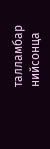талламбар нийсонца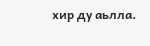хир ду аьлла.